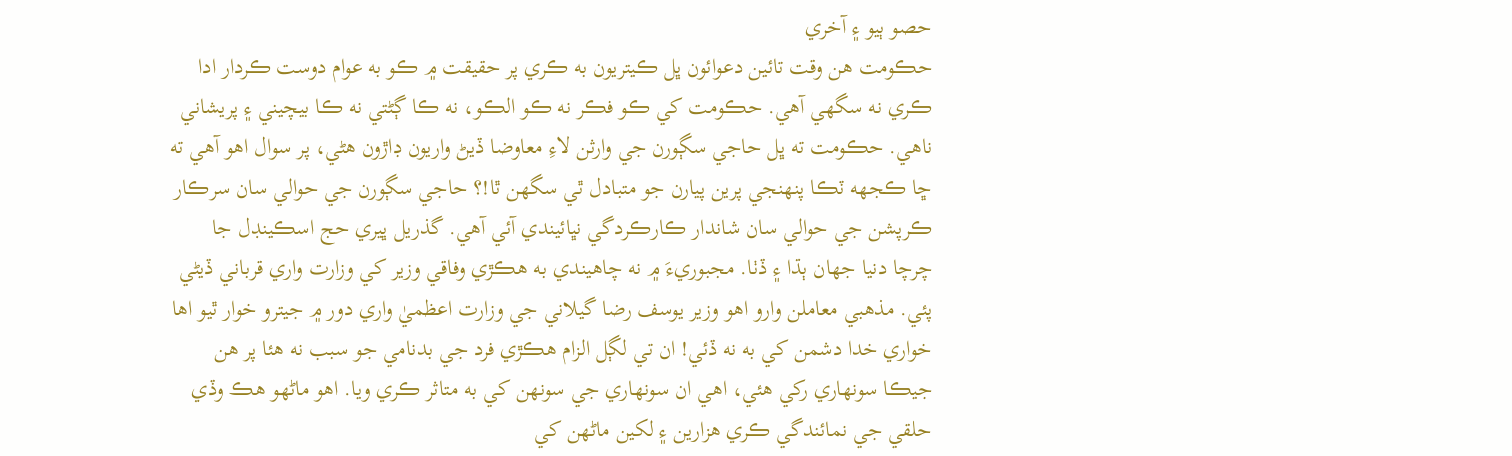حصو ٻيو ۽ آخري
حڪومت هن وقت تائين دعوائون ڀل ڪيتريون به ڪري پر حقيقت ۾ ڪو به عوام دوست ڪردار ادا ڪري نه سگهي آهي. حڪومت کي ڪو فڪر نه ڪو الڪو، نه ڪا ڳڻتي نه ڪا بيچيني ۽ پريشاني ناهي. حڪومت ته ڀل حاجي سڳورن جي وارثن لاءِ معاوضا ڏيڻ واريون ڊاڙون هڻي، پر سوال اهو آهي ته ڇا ڪجهه ٽڪا پنهنجي پرين پيارن جو متبادل ٿي سگهن ٿا!؟ حاجي سڳورن جي حوالي سان سرڪار ڪرپشن جي حوالي سان شاندار ڪارڪردگي نڀائيندي آئي آهي. گذريل ڀيري حج اسڪينڊل جا چرچا دنيا جهان ٻڌا ۽ ڏٺا. مجبوريءَ ۾ نه چاهيندي به هڪڙي وفاقي وزير کي وزارت واري قرباني ڏيڻي پئي. مذهبي معاملن وارو اهو وزير يوسف رضا گيلاني جي وزارت اعظميٰ واري دور ۾ جيترو خوار ٿيو اها خواري خدا دشمن کي به نه ڏئي! ان تي لڳل الزام هڪڙي فرد جي بدنامي جو سبب نه هئا پر هن جيڪا سونهاري رکي هئي، اهي ان سونهاري جي سونهن کي به متاثر ڪري ويا. اهو ماڻهو هڪ وڏي حلقي جي نمائندگي ڪري هزارين ۽ لکين ماڻهن کي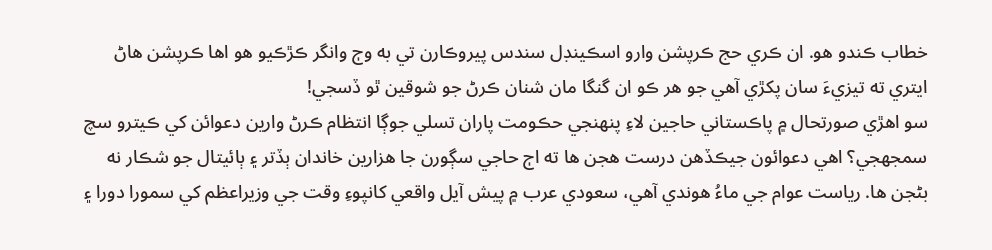خطاب ڪندو هو. ان ڪري حج ڪرپشن وارو اسڪينڊل سندس پيروڪارن تي به وڄ وانگر ڪڙڪيو هو اها ڪرپشن هاڻ ايتري ته تيزيءَ سان پکڙي آهي جو هر ڪو ان گنگا مان شنان ڪرڻ جو شوقين ٿو ڏسجي!
سو اهڙي صورتحال ۾ پاڪستاني حاجين لاءِ پنهنجي حڪومت پاران تسلي جوڳا انتظام ڪرڻ وارين دعوائن کي ڪيترو سچ سمجهجي؟ اهي دعوائون جيڪڏهن درست هجن ها ته اڄ حاجي سڳورن جا هزارين خاندان ٻڏتر ۽ ٻائيتال جو شڪار نه بڻجن ها. رياست عوام جي ماءُ هوندي آهي، سعودي عرب ۾ پيش آيل واقعي کانپوءِ وقت جي وزيراعظم کي سمورا دورا ۽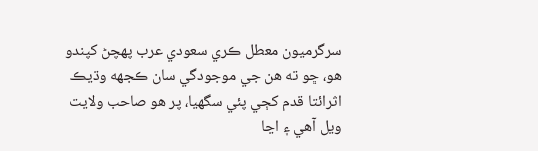سرگرميون معطل ڪري سعودي عرب پهچڻ کپندو هو، ڇو ته هن جي موجودگي سان ڪجهه وڌيڪ اثرائتا قدم کڄي پئي سگهيا، پر هو صاحب ولايت ويل آهي ۽ اڃا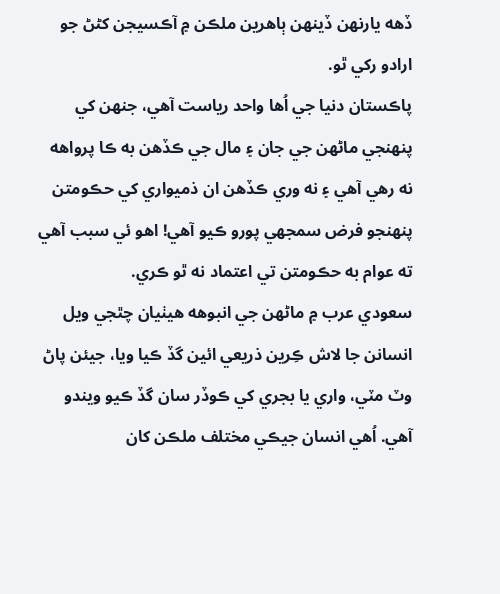ڏهه يارنهن ڏينهن ٻاهرين ملڪن ۾ آڪسيجن کڻڻ جو ارادو رکي ٿو.
پاڪستان دنيا جي اُها واحد رياست آهي، جنهن کي پنهنجي ماڻهن جي جان ۽ مال جي ڪڏهن به ڪا پرواهه نه رهي آهي ۽ نه وري ڪڏهن ان ذميواري کي حڪومتن پنهنجو فرض سمجهي پورو ڪيو آهي! اهو ئي سبب آهي ته عوام به حڪومتن تي اعتماد نه ٿو ڪري.
سعودي عرب ۾ ماڻهن جي انبوهه هيٺيان چٿجي ويل انسانن جا لاش ڪِرين ذريعي ائين گڏ ڪيا ويا، جيئن پاڻ وٽ مٽي، واري يا بجري کي ڪوڏر سان گڏ ڪيو ويندو آهي. اُهي انسان جيڪي مختلف ملڪن کان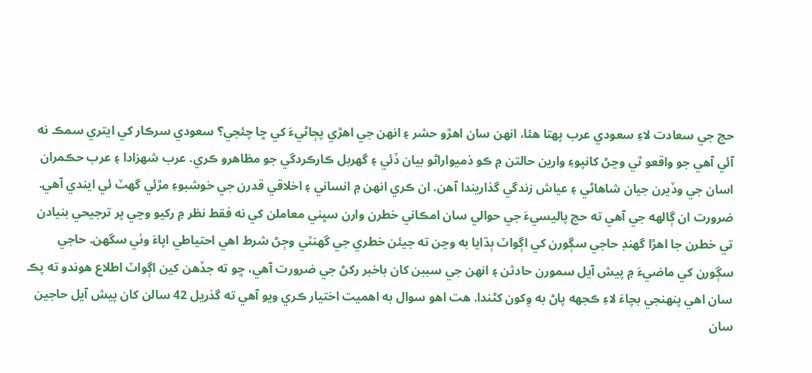حج جي سعادت لاءِ سعودي عرب پهتا هئا، انهن سان اهڙو حشر ۽ انهن جي اهڙي پڄاڻيءَ کي ڇا چئجي؟ سعودي سرڪار کي ايتري سمڪ نه آئي آهي جو واقعو ٿي وڃڻ کانپوءِ وارين حالتن ۾ ڪو ذميواراڻو بيان ڏئي ۽ گهربل ڪارڪردگي جو مظاهرو ڪري. عرب شهزادا ۽ عرب حڪمران اسان جي وڏيرن جيان شاهاڻي ۽ عياش زندگي گذاريندا آهن. ان ڪري انهن ۾ انساني ۽ اخلاقي قدرن جي خوشبوءِ مڙئي گهٽ ئي ايندي آهي.
ضرورت ان ڳالهه جي آهي ته حج پاليسيءَ جي حوالي سان امڪاني خطرن وارن سڀني معاملن کي نه فقط نظر ۾ رکيو وڃي پر ترجيحي بنيادن تي خطرن جا اهڙا گهنڊ حاجي سڳورن کي اڳواٽ ٻڌايا به وڃن ته جيئن خطري جي گهنٽي وڄڻ شرط اهي احتياطي اپاءَ وٺي سگهن. حاجي سڳورن کي ماضيءَ ۾ پيش آيل سمورن حادثن ۽ انهن جي سببن کان باخبر رکڻ جي ضرورت آهي، ڇو ته جڏهن کين اڳواٽ اطلاع هوندو ته پڪ سان اهي پنهنجي بچاءَ لاءِ ڪجهه پاڻ به وِکون کڻندا. هت اهو سوال به اهميت اختيار ڪري ويو آهي ته گذريل 42 سالن کان پيش آيل حاجين سان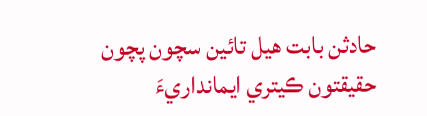حادثن بابت هيل تائين سچون پچون حقيقتون ڪيتري ايمانداريءَ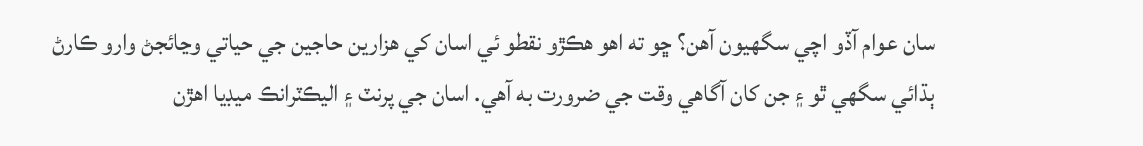سان عوام آڏو اچي سگهيون آهن؟ ڇو ته اهو هڪڙو نقطو ئي اسان کي هزارين حاجين جي حياتي وڃائجڻ وارو ڪارڻ ٻڌائي سگهي ٿو ۽ جن کان آگاهي وقت جي ضرورت به آهي. اسان جي پرنٽ ۽ اليڪٽرانڪ ميڊيا اهڙن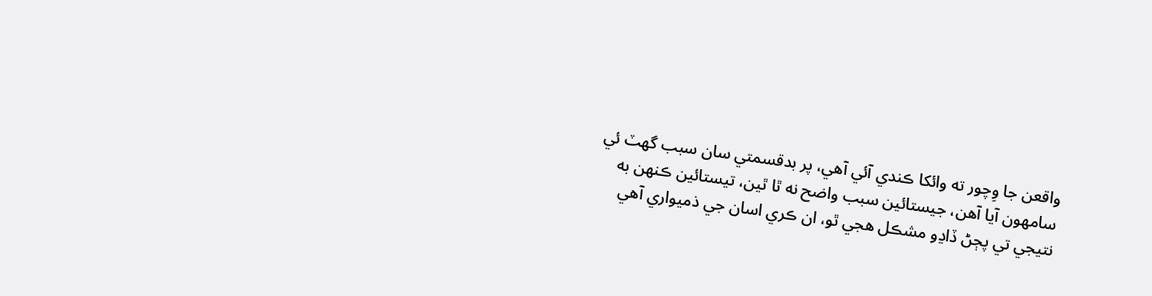واقعن جا وِچور ته وائکا ڪندي آئي آهي، پر بدقسمتي سان سبب گهٽ ئي سامهون آيا آهن، جيستائين سبب واضح نه ٿا ٿين، تيستائين ڪنهن به نتيجي تي پڄڻ ڏاڍو مشڪل هجي ٿو، ان ڪري اسان جي ذميواري آهي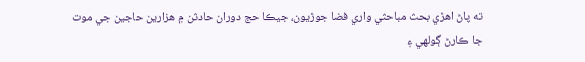ته پاڻ اهڙي بحث مباحثي واري فضا جوڙيون، جيڪا حج دوران حادثن ۾ هزارين حاجين جي موت جا ڪارڻ ڳولهي ۽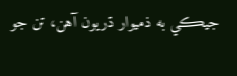جيڪي به ذميوار ڌريون آهن، تن جو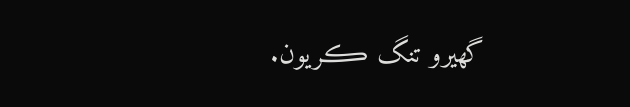گهيرو تنگ ڪريون.